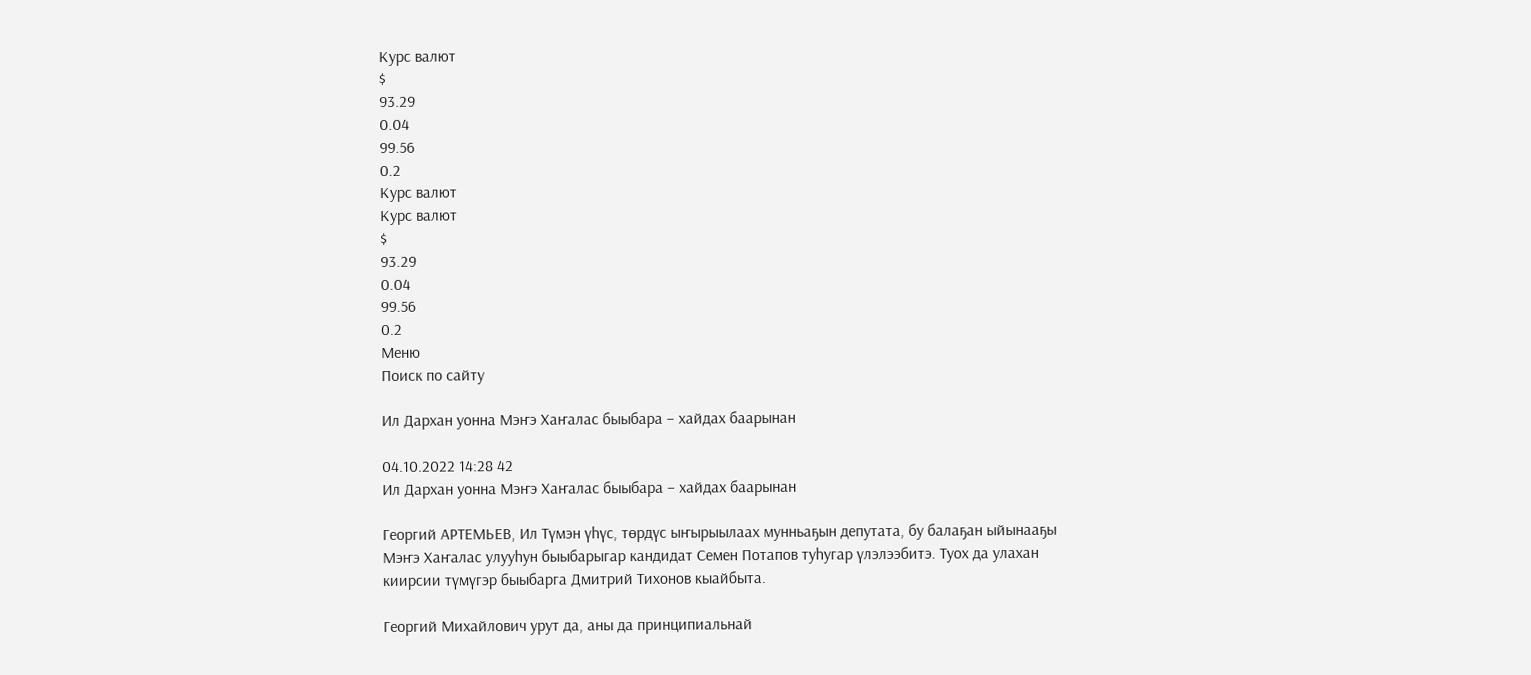Курс валют
$
93.29
0.04
99.56
0.2
Курс валют
Курс валют
$
93.29
0.04
99.56
0.2
Меню
Поиск по сайту

Ил Дархан уонна Мэҥэ Хаҥалас быыбара – хайдах баарынан

04.10.2022 14:28 42
Ил Дархан уонна Мэҥэ Хаҥалас быыбара – хайдах баарынан

Георгий АРТЕМЬЕВ, Ил Түмэн үһүс, төрдүс ыҥырыылаах мунньаҕын депутата, бу балаҕан ыйынааҕы Мэҥэ Хаҥалас улууһун быыбарыгар кандидат Семен Потапов туһугар үлэлээбитэ. Туох да улахан киирсии түмүгэр быыбарга Дмитрий Тихонов кыайбыта.

Георгий Михайлович урут да, аны да принципиальнай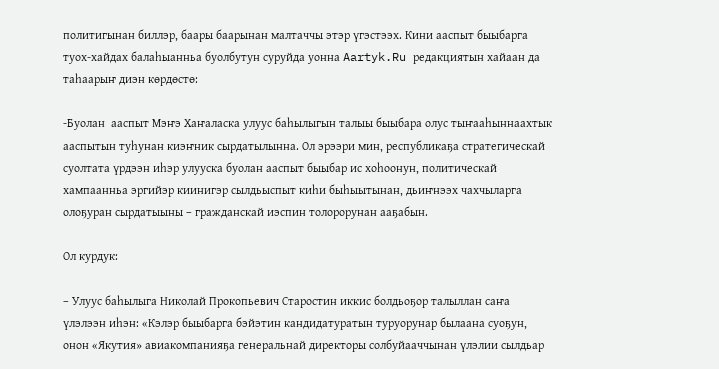политигынан биллэр, баары баарынан малтаччы этэр үгэстээх. Кини ааспыт быыбарга туох-хайдах балаһыанньа буолбутун суруйда уонна Aartyk.Ru редакциятын хайаан да таһаарыҥ диэн көрдөстө:

-Буолан  ааспыт Мэҥэ Хаҥаласка улуус баһылыгын талыы быыбара олус тыҥааһыннаахтык ааспытын туһунан киэҥник сырдатылынна. Ол эрээри мин, республикаҕа стратегическай суолтата үрдээн иһэр улууска буолан ааспыт быыбар ис хоһоонун, политическай хампаанньа эргийэр киинигэр сылдьыспыт киһи быһыытынан, дьиҥнээх чахчыларга олоҕуран сырдатыыны – гражданскай иэспин толорорунан ааҕабын.

Ол курдук:

– Улуус баһылыга Николай Прокопьевич Старостин иккис болдьоҕор талыллан саҥа үлэлээн иһэн: «Кэлэр быыбарга бэйэтин кандидатуратын туруорунар былаана суоҕун, онон «Якутия» авиакомпанияҕа генеральнай директоры солбуйааччынан үлэлии сылдьар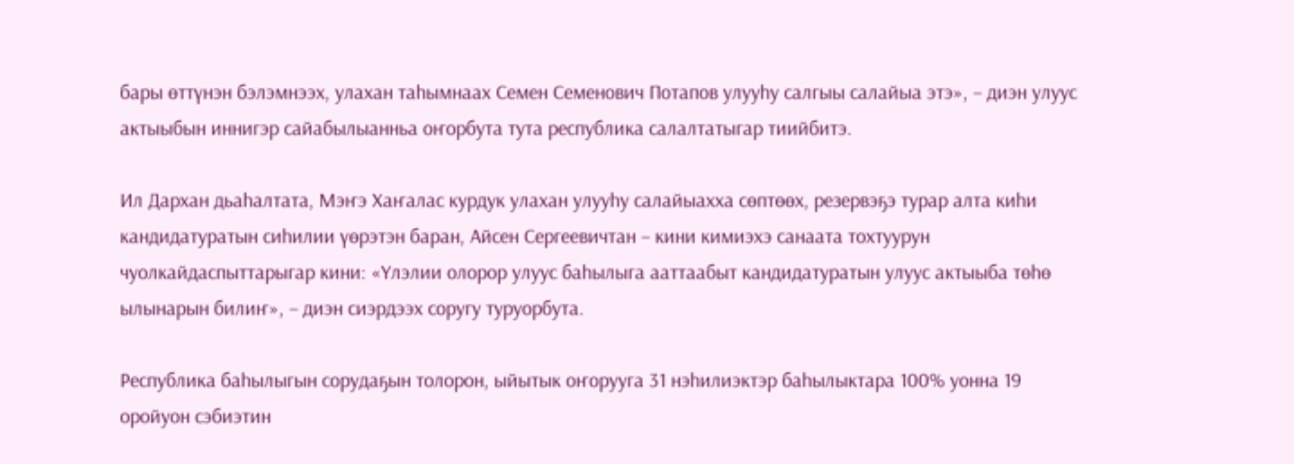бары өттүнэн бэлэмнээх, улахан таһымнаах Семен Семенович Потапов улууһу салгыы салайыа этэ», – диэн улуус актыыбын иннигэр сайабылыанньа оҥорбута тута республика салалтатыгар тиийбитэ.

Ил Дархан дьаһалтата, Мэҥэ Хаҥалас курдук улахан улууһу салайыахха сөптөөх, резервэҕэ турар алта киһи кандидатуратын сиһилии үөрэтэн баран, Айсен Сергеевичтан – кини кимиэхэ санаата тохтуурун чуолкайдаспыттарыгар кини: «Үлэлии олорор улуус баһылыга ааттаабыт кандидатуратын улуус актыыба төһө ылынарын билиҥ», – диэн сиэрдээх соругу туруорбута.

Республика баһылыгын сорудаҕын толорон, ыйытык оҥорууга 31 нэһилиэктэр баһылыктара 100% уонна 19 оройуон сэбиэтин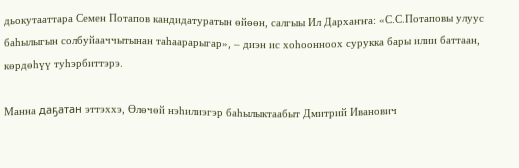дьокутааттара Семен Потапов кандидатуратын өйөөн, салгыы Ил Дархаҥҥа: «С.С.Потаповы улуус баһылыгын солбуйааччытынан таһаарарыгар», – диэн ис хоһоонноох сурукка бары илии баттаан,  көрдөһүү туһэрбиттэрэ.

Манна даҕатан эттэххэ, Өлөчөй нэһилиэгэр баһылыктаабыт Дмитрий Иванович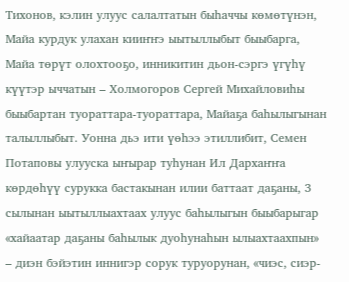Тихонов, кэлин улуус салалтатын быһаччы көмөтүнэн,  Майа курдук улахан кииҥҥэ ыытыллыбыт быыбарга, Майа төрүт олохтооҕо, инникитин дьон-сэргэ үгүһү күүтэр ыччатын – Холмогоров Сергей Михайловиһы быыбартан туораттара-туораттара, Майаҕа баһылыгынан талыллыбыт. Уонна дьэ ити үөһээ этиллибит, Семен Потаповы улууска ыҥырар туһунан Ил Дархаҥҥа көрдөһүү сурукка бастакынан илии баттаат даҕаны, 3 сылынан ыытыллыахтаах улуус баһылыгын быыбарыгар «хайаатар даҕаны баһылык дуоһунаһын ылыахтаахпын» – диэн бэйэтин иннигэр сорук туруорунан, «чиэс, сиэр-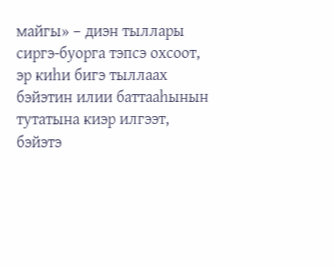майгы» – диэн тыллары сиргэ-буорга тэпсэ охсоот, эр киһи бигэ тыллаах бэйэтин илии баттааһынын тутатына киэр илгээт, бэйэтэ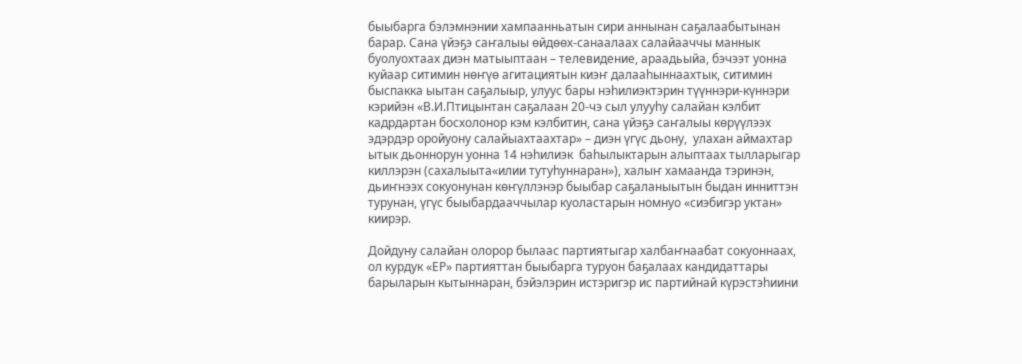быыбарга бэлэмнэнии хампаанньатын сири аннынан саҕалаабытынан барар. Сана үйэҕэ саҥалыы өйдөөх-санаалаах салайааччы маннык буолуохтаах диэн матыыптаан – телевидение, араадьыйа, бэчээт уонна куйаар ситимин нөҥүө агитациятын киэҥ далааһыннаахтык, ситимин быспакка ыытан саҕалыыр, улуус бары нэһилиэктэрин түүннэри-күннэри кэрийэн «В.И.Птицынтан саҕалаан 20-чэ сыл улууһу салайан кэлбит кадрдартан босхолонор кэм кэлбитин, сана үйэҕэ саҥалыы көрүүлээх эдэрдэр оройуону салайыахтаахтар» – диэн үгүс дьону,  улахан аймахтар ытык дьоннорун уонна 14 нэһилиэк  баһылыктарын алыптаах тылларыгар киллэрэн (сахалыыта«илии тутуһуннаран»), халыҥ хамаанда тэринэн, дьиҥнээх сокуонунан көҥүллэнэр быыбар саҕаланыытын быдан инниттэн турунан, үгүс быыбардааччылар куоластарын номнуо «сиэбигэр уктан» киирэр.

Дойдуну салайан олорор былаас партиятыгар халбаҥнаабат сокуоннаах, ол курдук «ЕР» партияттан быыбарга туруон баҕалаах кандидаттары барыларын кытыннаран, бэйэлэрин истэригэр ис партийнай күрэстэһиини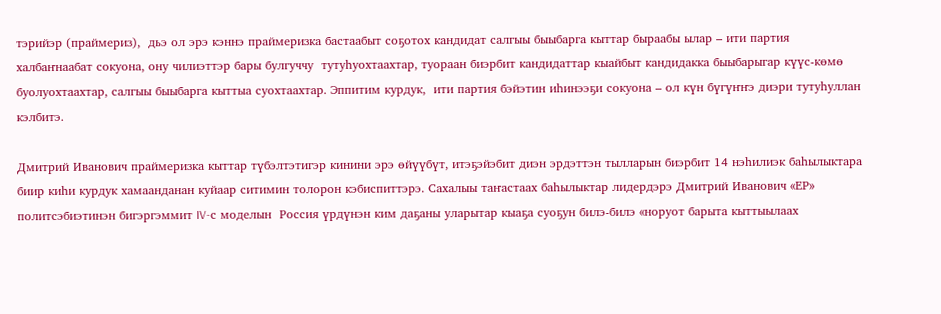тэрийэр (праймериз),  дьэ ол эрэ кэннэ праймеризка бастаабыт соҕотох кандидат салгыы быыбарга кыттар быраабы ылар – ити партия халбаҥнаабат сокуона, ону чилиэттэр бары булгуччу  тутуһуохтаахтар, туораан биэрбит кандидаттар кыайбыт кандидакка быыбарыгар күүс-көмө буолуохтаахтар, салгыы быыбарга кыттыа суохтаахтар. Эппитим курдук,  ити партия бэйэтин иһинээҕи сокуона – ол күн бүгүҥҥэ диэри тутуһуллан кэлбитэ.

Дмитрий Иванович праймеризка кыттар түбэлтэтигэр кинини эрэ өйүүбүт, итэҕэйэбит диэн эрдэттэн тылларын биэрбит 14 нэһилиэк баһылыктара биир киһи курдук хамаанданан куйаар ситимин толорон кэбиспиттэрэ. Сахалыы таҥастаах баһылыктар лидердэрэ Дмитрий Иванович «ЕР» политсэбиэтинэн бигэргэммит IV-с моделын  Россия үрдүнэн ким даҕаны уларытар кыаҕа суоҕун билэ-билэ «норуот барыта кыттыылаах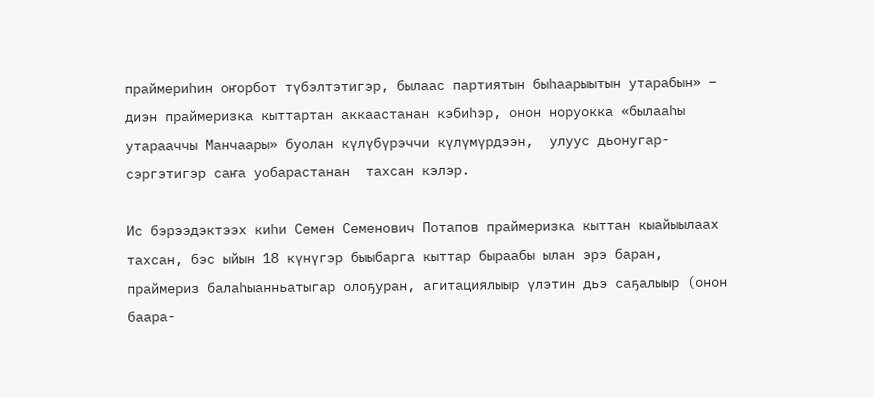праймериһин оҥорбот түбэлтэтигэр, былаас партиятын быһаарыытын утарабын» – диэн праймеризка кыттартан аккаастанан кэбиһэр, онон норуокка «былааһы утарааччы Манчаары» буолан күлүбүрэччи күлүмүрдээн,  улуус дьонугар-сэргэтигэр саҥа уобарастанан  тахсан кэлэр.

Ис бэрээдэктээх киһи Семен Семенович Потапов праймеризка кыттан кыайыылаах тахсан, бэс ыйын 18 күнүгэр быыбарга кыттар быраабы ылан эрэ баран, праймериз балаһыанньатыгар олоҕуран, агитациялыыр үлэтин дьэ саҕалыыр (онон баара-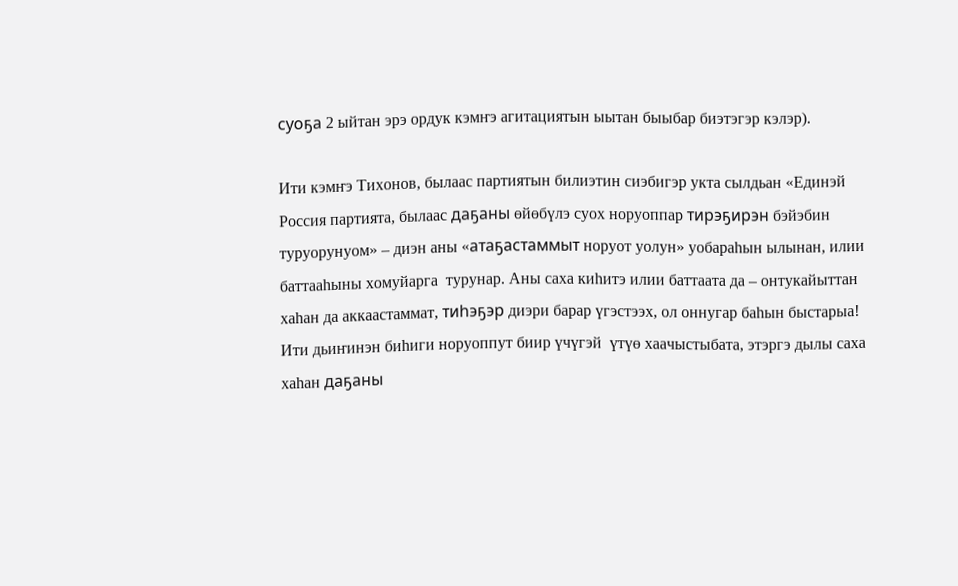суоҕа 2 ыйтан эрэ ордук кэмҥэ агитациятын ыытан быыбар биэтэгэр кэлэр).

Ити кэмҥэ Тихонов, былаас партиятын билиэтин сиэбигэр укта сылдьан «Единэй Россия партията, былаас даҕаны өйөбүлэ суох норуоппар тирэҕирэн бэйэбин туруорунуом» – диэн аны «атаҕастаммыт норуот уолун» уобараһын ылынан, илии баттааһыны хомуйарга  турунар. Аны саха киһитэ илии баттаата да – онтукайыттан хаһан да аккаастаммат, тиһэҕэр диэри барар үгэстээх, ол оннугар баһын быстарыа! Ити дьиҥинэн биһиги норуоппут биир үчүгэй  үтүө хаачыстыбата, этэргэ дылы саха хаһан даҕаны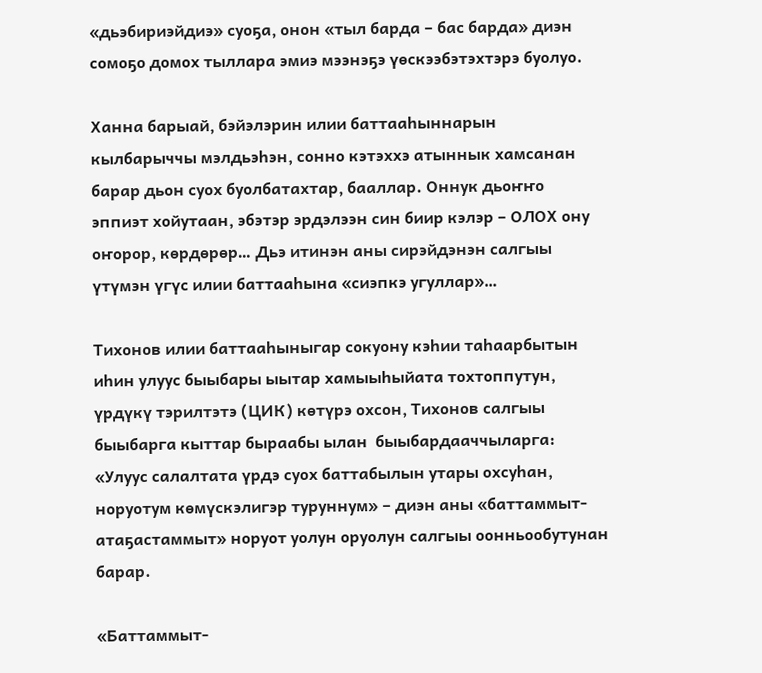«дьэбириэйдиэ» суоҕа, онон «тыл барда – бас барда» диэн сомоҕо домох тыллара эмиэ мээнэҕэ үөскээбэтэхтэрэ буолуо.

Ханна барыай, бэйэлэрин илии баттааһыннарын кылбарыччы мэлдьэһэн, сонно кэтэххэ атыннык хамсанан барар дьон суох буолбатахтар, бааллар. Оннук дьоҥҥо эппиэт хойутаан, эбэтэр эрдэлээн син биир кэлэр – ОЛОХ ону оҥорор, көрдөрөр… Дьэ итинэн аны сирэйдэнэн салгыы үтүмэн үгүс илии баттааһына «сиэпкэ угуллар»…

Тихонов илии баттааһыныгар сокуону кэһии таһаарбытын иһин улуус быыбары ыытар хамыыһыйата тохтоппутун, үрдүкү тэрилтэтэ (ЦИК) көтүрэ охсон, Тихонов салгыы быыбарга кыттар быраабы ылан  быыбардааччыларга: «Улуус салалтата үрдэ суох баттабылын утары охсуһан, норуотум көмүскэлигэр туруннум» – диэн аны «баттаммыт-атаҕастаммыт» норуот уолун оруолун салгыы оонньообутунан барар.

«Баттаммыт-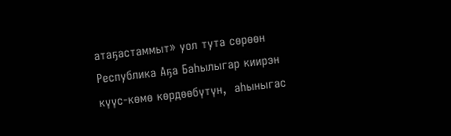атаҕастаммыт» уол тута сөрөөн Республика Аҕа Баһылыгар киирэн күүс-көмө көрдөөбүтүн,  аһыныгас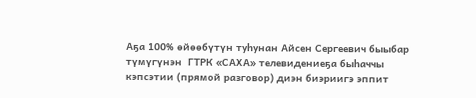Аҕа 100% өйөөбүтүн туһунан Айсен Сергеевич быыбар түмүгүнэн  ГТРК «САХА» телевидениеҕа быһаччы кэпсэтии (прямой разговор) диэн биэриигэ эппит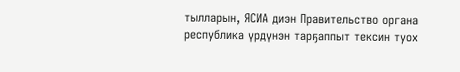тылларын, ЯСИА диэн Правительство органа республика үрдүнэн тарҕаппыт тексин туох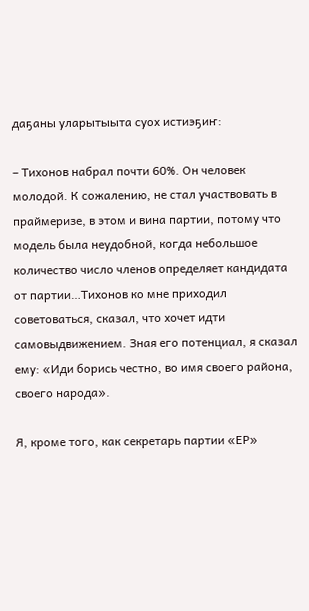даҕаны уларытыыта суох истиэҕиҥ:

– Тихонов набрал почти 60%. Он человек молодой. К сожалению, не стал участвовать в праймеризе, в этом и вина партии, потому что модель была неудобной, когда небольшое количество число членов определяет кандидата от партии…Тихонов ко мне приходил советоваться, сказал, что хочет идти самовыдвижением. Зная его потенциал, я сказал ему: «Иди борись честно, во имя своего района, своего народа».

Я, кроме того, как секретарь партии «ЕР»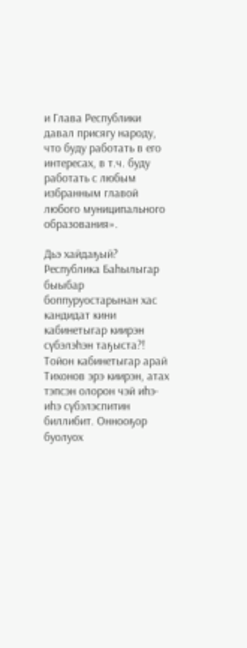и Глава Республики давал присягу народу, что буду работать в его интересах, в т.ч. буду работать с любым избранным главой любого муниципального образования».

Дьэ хайдаҕый? Республика Баһылыгар быыбар боппуруостарынан хас кандидат кини кабинетыгар киирэн сүбэлэһэн таҕыста?! Тойон кабинетыгар арай Тихонов эрэ киирэн, атах тэпсэн олорон чэй иһэ-иһэ сүбэлэспитин биллибит. Оннооҕор буолуох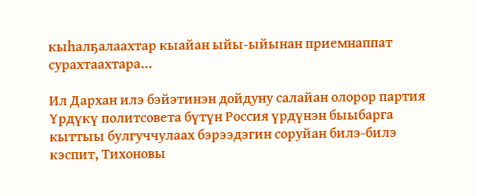кыһалҕалаахтар кыайан ыйы-ыйынан приемнаппат сурахтаахтара…

Ил Дархан илэ бэйэтинэн дойдуну салайан олорор партия Үрдүкү политсовета бүтүн Россия үрдүнэн быыбарга кыттыы булгуччулаах бэрээдэгин соруйан билэ-билэ кэспит, Тихоновы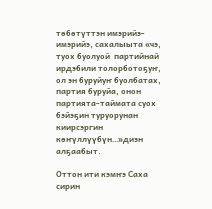төбөтүттэн имэрийэ-имэрийэ, сахалыыта «чэ, туох буолуой  партийнай ирдэбили толорботоҕуҥ, ол эн буруйуҥ буолбатах, партия буруйа, онон партията-таймата суох бэйэҕин туруорунан киирсэргин көҥүллүүбүн…»диэн алҕаабыт.

Оттон ити кэмҥэ Саха сирин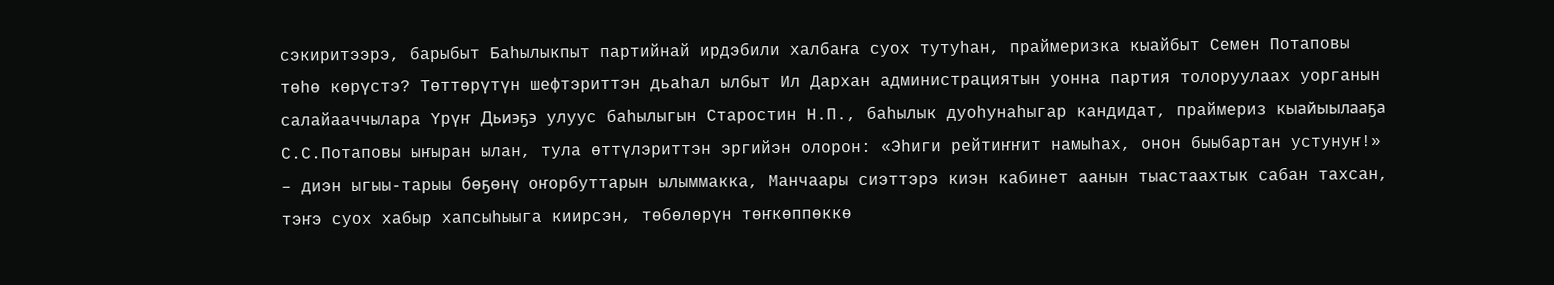сэкиритээрэ, барыбыт Баһылыкпыт партийнай ирдэбили халбаҥа суох тутуһан, праймеризка кыайбыт Семен Потаповы төһө көрүстэ? Төттөрүтүн шефтэриттэн дьаһал ылбыт Ил Дархан администрациятын уонна партия толоруулаах уорганын салайааччылара Үрүҥ Дьиэҕэ улуус баһылыгын Старостин Н.П., баһылык дуоһунаһыгар кандидат, праймериз кыайыылааҕа С.С.Потаповы ыҥыран ылан, тула өттүлэриттэн эргийэн олорон: «Эһиги рейтиҥҥит намыһах, онон быыбартан устунуҥ!» – диэн ыгыы-тарыы бөҕөнү оҥорбуттарын ылыммакка, Манчаары сиэттэрэ киэн кабинет аанын тыастаахтык сабан тахсан, тэҥэ суох хабыр хапсыһыыга киирсэн, төбөлөрүн төҥкөппөккө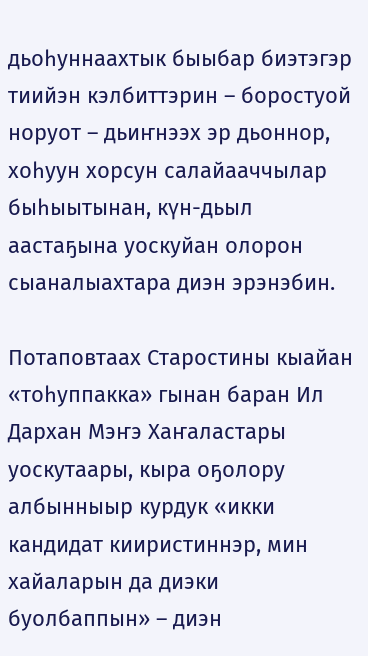дьоһуннаахтык быыбар биэтэгэр тиийэн кэлбиттэрин – боростуой норуот – дьиҥнээх эр дьоннор, хоһуун хорсун салайааччылар быһыытынан, күн-дьыл аастаҕына уоскуйан олорон сыаналыахтара диэн эрэнэбин.

Потаповтаах Старостины кыайан «тоһуппакка» гынан баран Ил Дархан Мэҥэ Хаҥаластары уоскутаары, кыра оҕолору албынныыр курдук «икки кандидат кииристиннэр, мин хайаларын да диэки буолбаппын» – диэн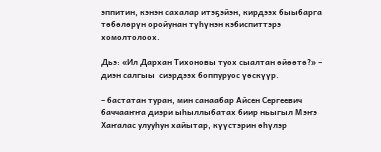эппитин, кэнэн сахалар итэҕэйэн, кирдээх быыбарга төбөлөрүн оройунан түһүнэн кэбиспиттэрэ хомолтолоох.

Дьэ: «Ил Дархан Тихоновы туох сыалтан өйөөтө?» –   диэн салгыы  сиэрдээх боппуруос үөскүүр.

– бастатан туран, мин санаабар Айсен Сергеевич баччааҥҥа диэри ыһыллыбатах биир ньыгыл Мэҥэ Хаҥалас улууһун хайытар, күүстэрин өһүлэр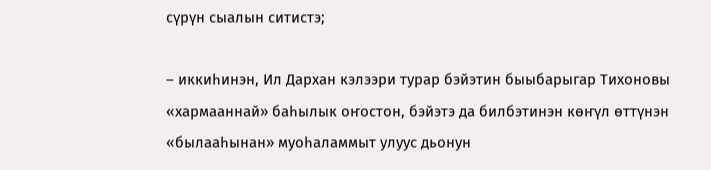сүрүн сыалын ситистэ;

– иккиһинэн, Ил Дархан кэлээри турар бэйэтин быыбарыгар Тихоновы «хармааннай» баһылык оҥостон, бэйэтэ да билбэтинэн көҥүл өттүнэн «былааһынан» муоһаламмыт улуус дьонун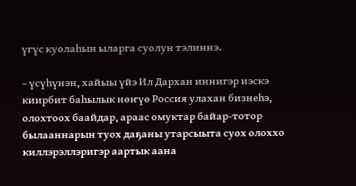үгүс куолаһын ыларга суолун тэлиннэ.

– үсүһүнэн, хайыы үйэ Ил Дархан иннигэр иэскэ киирбит баһылык нөҥүө Россия улахан бизнеһэ, олохтоох баайдар, араас омуктар байар-тотор былааннарын туох даҕаны утарсыыта суох олоххо киллэрэллэригэр аартык аана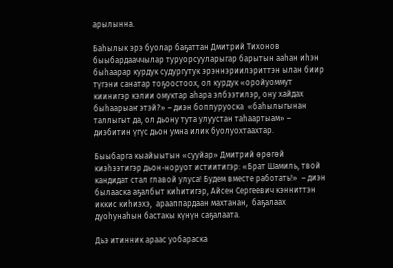арылынна.

Баһылык эрэ буолар баҕаттан Дмитрий Тихонов быыбардааччылар туруорсууларыгар барытын ааһан иһэн быһаарар курдук судургутук эрэннэриилэриттэн ылан биир түгэни санатар тоҕоостоох, ол курдук «оройуоммут киинигэр кэлии омуктар аһара элбээтилэр, ону хайдах быһаарыаҥ этэй?» – диэн боппуруоска  «баһылыгынан таллыгыт да, ол дьону тута улуустан таһаартыам» – диэбитин үгүс дьон умна илик буолуохтаахтар.

Быыбарга кыайыытын «сууйар» Дмитрий өрөгөй киэһээтигэр дьон-норуот истиитигэр: «Брат Шамиль, твой кандидат стал главой улуса! Будем вместе работать!»  – диэн былааска аҕалбыт киһитигэр, Айсен Сергеевич кэнниттэн иккис киһиэхэ,  арааппардаан махтанан,  баҕалаах дуоһунаһын бастакы күнүн саҕалаата.

Дьэ итинник араас уобараска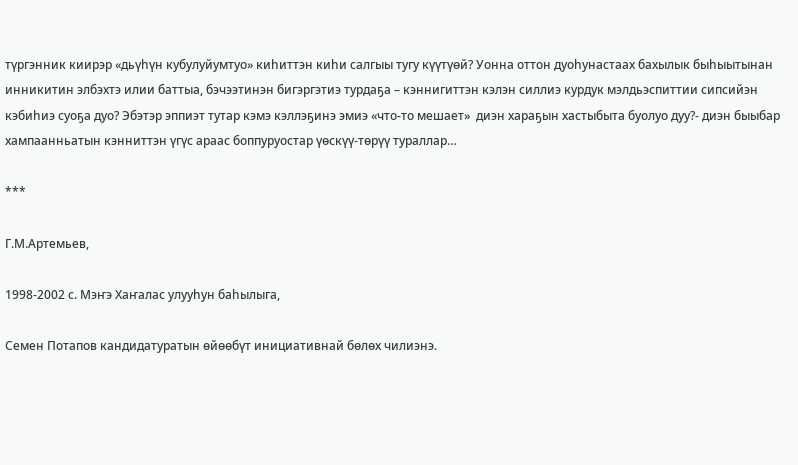түргэнник киирэр «дьүһүн кубулуйумтуо» киһиттэн киһи салгыы тугу күүтүөй? Уонна оттон дуоһунастаах бахылык быһыытынан инникитин элбэхтэ илии баттыа, бэчээтинэн бигэргэтиэ турдаҕа – кэннигиттэн кэлэн силлиэ курдук мэлдьэспиттии сипсийэн кэбиһиэ суоҕа дуо? Эбэтэр эппиэт тутар кэмэ кэллэҕинэ эмиэ «что-то мешает»  диэн хараҕын хастыбыта буолуо дуу?- диэн быыбар хампаанньатын кэнниттэн үгүс араас боппуруостар үөскүү-төрүү тураллар…

***

Г.М.Артемьев,

1998-2002 с. Мэҥэ Хаҥалас улууһун баһылыга,

Семен Потапов кандидатуратын өйөөбүт инициативнай бөлөх чилиэнэ.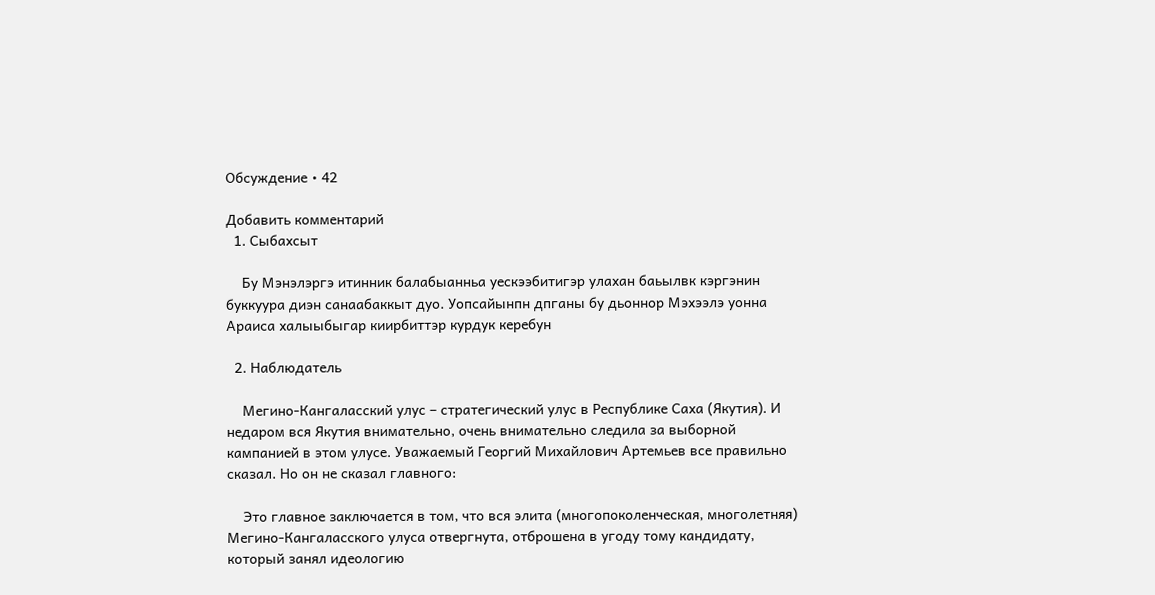Обсуждение • 42

Добавить комментарий
  1. Сыбахсыт

    Бу Мэнэлэргэ итинник балабыанньа уескээбитигэр улахан баьылвк кэргэнин буккуура диэн санаабаккыт дуо. Уопсайынпн дпганы бу дьоннор Мэхээлэ уонна Араиса халыыбыгар киирбиттэр курдук керебун

  2. Наблюдатель

    Мегино-Кангаласский улус – стратегический улус в Республике Саха (Якутия). И недаром вся Якутия внимательно, очень внимательно следила за выборной кампанией в этом улусе. Уважаемый Георгий Михайлович Артемьев все правильно сказал. Но он не сказал главного:

    Это главное заключается в том, что вся элита (многопоколенческая, многолетняя) Мегино-Кангаласского улуса отвергнута, отброшена в угоду тому кандидату, который занял идеологию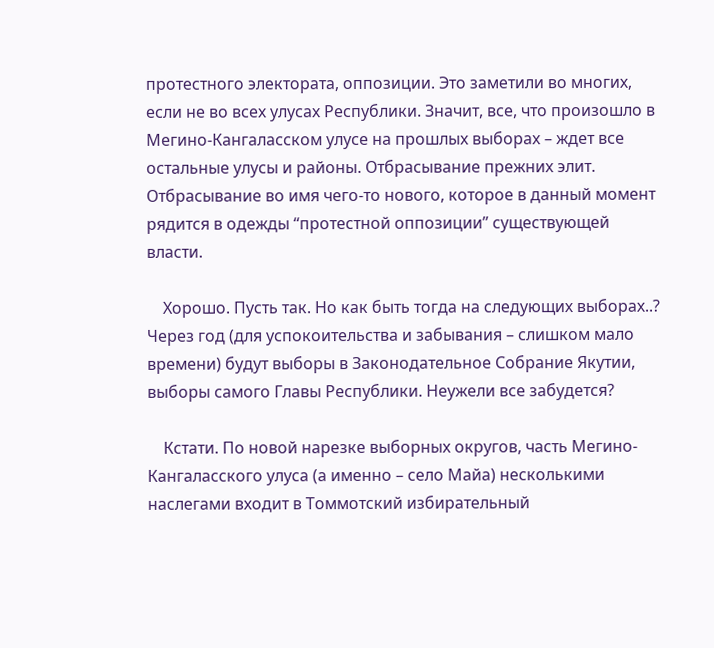протестного электората, оппозиции. Это заметили во многих, если не во всех улусах Республики. Значит, все, что произошло в Мегино-Кангаласском улусе на прошлых выборах – ждет все остальные улусы и районы. Отбрасывание прежних элит. Отбрасывание во имя чего-то нового, которое в данный момент рядится в одежды “протестной оппозиции” существующей власти.

    Хорошо. Пусть так. Но как быть тогда на следующих выборах..? Через год (для успокоительства и забывания – слишком мало времени) будут выборы в Законодательное Собрание Якутии, выборы самого Главы Республики. Неужели все забудется?

    Кстати. По новой нарезке выборных округов, часть Мегино-Кангаласского улуса (а именно – село Майа) несколькими наслегами входит в Томмотский избирательный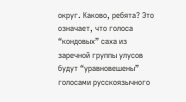округ. Каково, ребята? Это означает, что голоса “кондовых” саха из заречной группы улусов будут “уравновешены” голосами русскоязычного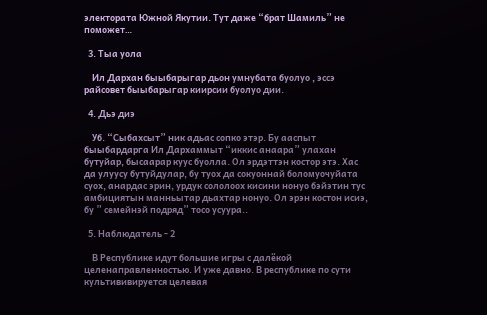электората Южной Якутии. Тут даже “брат Шамиль” не поможет…

  3. Тыа уола

    Ил Дархан быыбарыгар дьон умнубата буолуо , эссэ райсовет быыбарыгар киирсии буолуо дии.

  4. Дьэ диэ

    Уб. “Сыбахсыт” ник адьас сопко этэр. Бу ааспыт быыбардарга Ил Дархаммыт “иккис анаара” улахан бутуйар, бысаарар куус буолла. Ол эрдэттэн костор этэ. Хас да улуусу бутуйдулар, бу туох да сокуоннай боломуочуйата суох, анардас эрин, урдук сололоох кисини нонуо бэйэтин тус амбициятын манньытар дьахтар нонуо. Ол эрэн костон исиэ, бу ” семейнэй подряд” тосо усуура..

  5. Наблюдатель - 2

    В Республике идут большие игры с далёкой целенаправленностью. И уже давно. В республике по сути культививируется целевая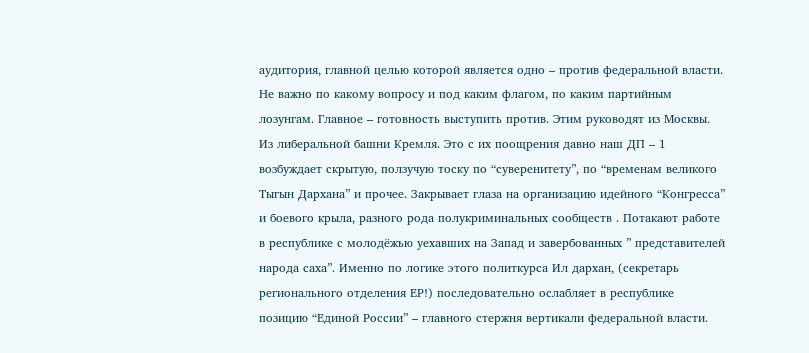аудитория, главной целью которой является одно – против федеральной власти. Не важно по какому вопросу и под каким флагом, по каким партийным лозунгам. Главное – готовность выступить против. Этим руководят из Москвы. Из либеральной башни Кремля. Это с их поощрения давно наш ДП – 1 возбуждает скрытую, ползучую тоску по “суверенитету”, по “временам великого Тыгын Дархана” и прочее. Закрывает глаза на организацию идейного “Конгресса” и боевого крыла, разного рода полукриминальных сообществ . Потакают работе в республике с молодёжью уехавших на Запад и завербованных ” представителей народа саха”. Именно по логике этого политкурса Ил дархан, (секретарь регионального отделения ЕР!) последовательно ослабляет в республике позицию “Единой России” – главного стержня вертикали федеральной власти.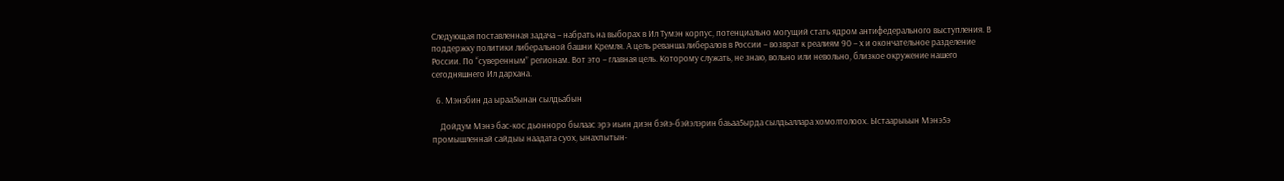Следующая поставленная задача – набрать на выборах в Ил Тумэн корпус, потенциально могущий стать ядром антифедерального выступления. В поддержку политики либеральной башни Кремля. А цель реванша либералов в России – возврат к реалиям 90 – х и окончательное разделение России. По “суверенным” регионам. Вот это – главная цель. Которому служать, не знаю, вольно или невольно, близкое окружение нашего сегодняшнего Ил дархана.

  6. Мэнэбин да ыраа5ынан сылдьабын

    Дойдум Мэнэ бас-кос дьонноро былаас эрэ иьин диэн бэйэ-бэйэлэрин баьаа5ырда сылдьаллара хомолтолоох. Ыстаарыьын Мэнэ5э промышленнай сайдыы наадата суох, ынахпытын-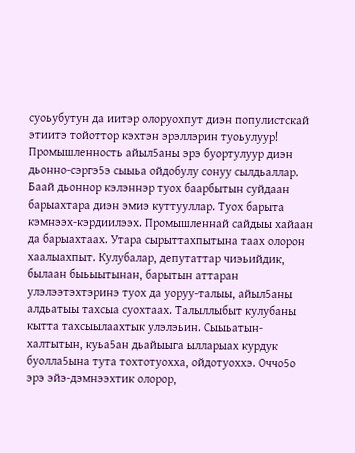суоьубутун да иитэр олоруохпут диэн популистскай этиитэ тойоттор кэхтэн эрэллэрин туоьулуур! Промышленность айыл5аны эрэ буортулуур диэн дьонно-сэргэ5э сыыьа ойдобулу сонуу сылдьаллар. Баай дьоннор кэлэннэр туох баарбытын суйдаан барыахтара диэн эмиэ куттууллар. Туох барыта кэмнээх-кэрдиилээх. Промышленнай сайдыы хайаан да барыахтаах. Утара сырыттахпытына таах олорон хаалыахпыт. Кулубалар, депутаттар чиэьийдик, былаан быьыытынан, барытын аттаран улэлээтэхтэринэ туох да уоруу-талыы, айыл5аны алдьатыы тахсыа суохтаах. Талыллыбыт кулубаны кытта тахсыылаахтык улэлэьин. Сыыьатын-халтытын, куьа5ан дьайыыга ылларыах курдук буолла5ына тута тохтотуохха, ойдотуоххэ. Оччо5о эрэ эйэ-дэмнээхтик олорор,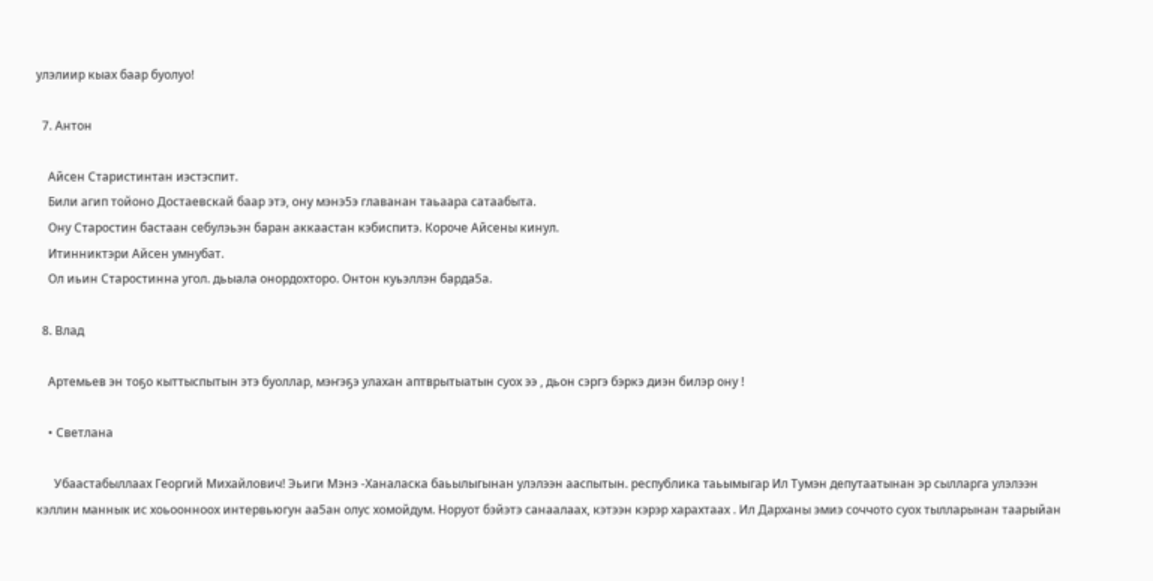улэлиир кыах баар буолуо!

  7. Антон

    Айсен Старистинтан иэстэспит.
    Били агип тойоно Достаевскай баар этэ, ону мэнэ5э главанан таьаара сатаабыта.
    Ону Старостин бастаан себулэьэн баран аккаастан кэбиспитэ. Короче Айсены кинул.
    Итинниктэри Айсен умнубат.
    Ол иьин Старостинна угол. дьыала онордохторо. Онтон куьэллэн барда5а.

  8. Влад

    Артемьев эн тоҕо кыттыспытын этэ буоллар, мэҥэҕэ улахан аптврытыатын суох ээ , дьон сэргэ бэркэ диэн билэр ону !

    • Светлана

      Убаастабыллаах Георгий Михайлович! Эьиги Мэнэ -Ханаласка баьылыгынан улэлээн ааспытын. республика таьымыгар Ил Тумэн депутаатынан эр сылларга улэлээн кэллин маннык ис хоьоонноох интервьюгун аа5ан олус хомойдум. Норуот бэйэтэ санаалаах, кэтээн кэрэр харахтаах . Ил Дарханы эмиэ соччото суох тылларынан таарыйан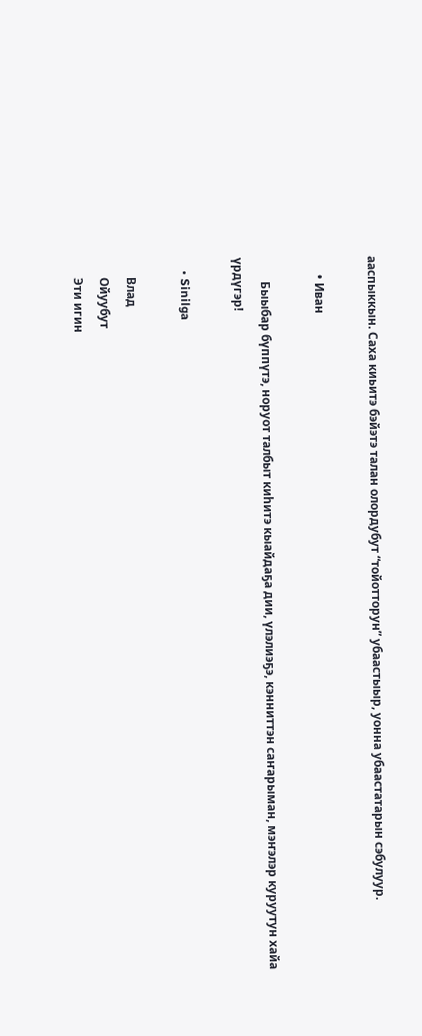ааспыккын. Саха киьитэ бэйэтэ талан олордубут “тойотторун” убаастыыр, уонна убаастатарын сэбулуур.

      • Иван

        Быыбар бүппүтэ, норуот талбыт киһитэ кыайдаҕа дии, үлэлиэҕэ, кэнниттэн саҥарыман, мэҥэлэр куруутун хайа үрдүгэр!

    • Sinilga

      Влад
      Ойуубут
      Эти игин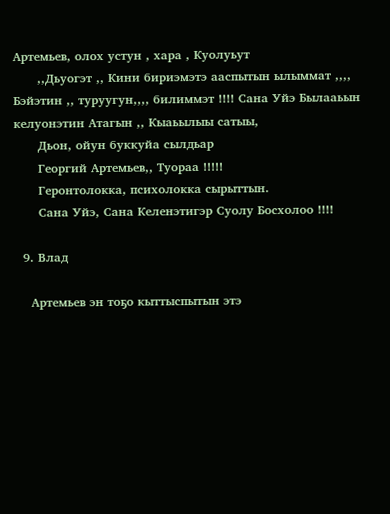Артемьев, олох устун , хара , Куолуьут
      ,,Дьуогэт ,, Кини бириэмэтэ ааспытын ылыммат ,,,, Бэйэтин ,, туруугун,,,, билиммэт !!!! Сана Уйэ Былааьын келуонэтин Атагын ,, Кыаьылыы сатыы,
      Дьон, ойун буккуйа сылдьар
      Георгий Артемьев,, Туораа !!!!!
      Геронтолокка, психолокка сырыттын.
      Сана Уйэ, Сана Келенэтигэр Суолу Босхолоо !!!!

  9. Влад

    Артемьев эн тоҕо кыттыспытын этэ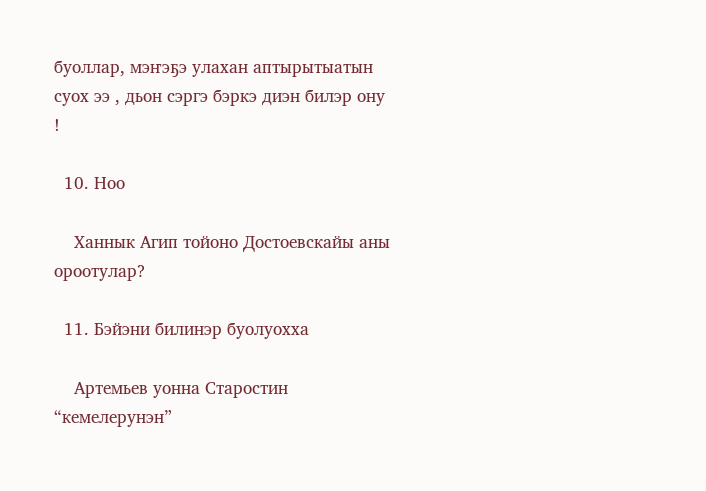буоллар, мэҥэҕэ улахан аптырытыатын суох ээ , дьон сэргэ бэркэ диэн билэр ону !

  10. Ноо

    Ханнык Агип тойоно Достоевскайы аны ороотулар?

  11. Бэйэни билинэр буолуохха

    Артемьев уонна Старостин “кемелерунэн”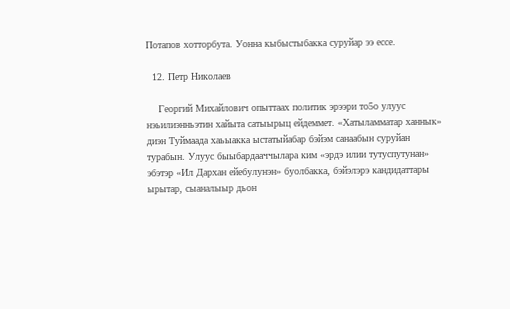Потапов хотторбута. Уонна кыбыстыбакка суруйар ээ ессе.

  12. Петр Николаев

    Георгий Михайлович опыттаах политик эрээри то5о улуус нэьилиэнньэтин хайыта сатыырыц ейдеммет. «Хатыламматар ханнык» диэн Туймаада хаьыакка ыстатыйабар бэйэм санаабын суруйан турабын. Улуус быыбардааччылара ким «эрдэ илии тутуспутунан» эбэтэр «Ил Дархан ейебулунэн» буолбакка, бэйэлэрэ кандидаттары ырытар, сыаналыыр дьон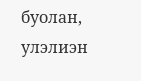буолан, улэлиэн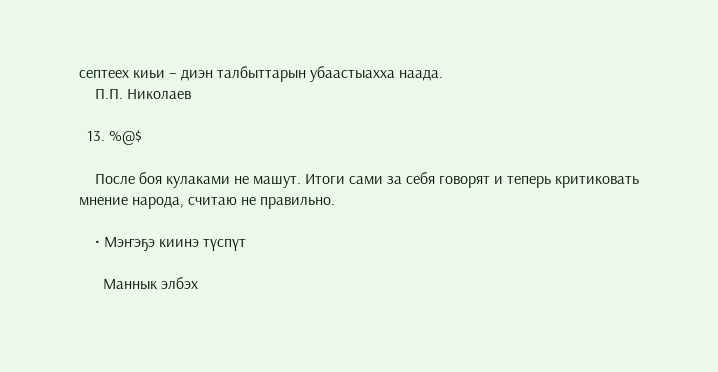септеех киьи – диэн талбыттарын убаастыахха наада.
    П.П. Николаев

  13. %@$

    После боя кулаками не машут. Итоги сами за себя говорят и теперь критиковать мнение народа, считаю не правильно.

    • Мэҥэҕэ киинэ түспүт

      Маннык элбэх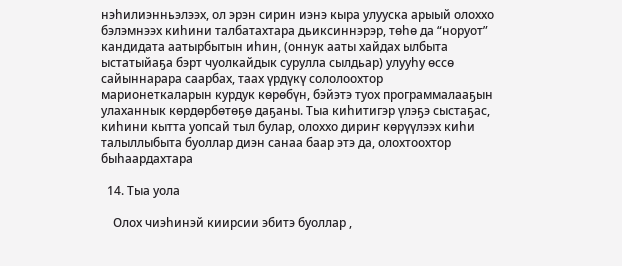нэһилиэнньэлээх, ол эрэн сирин иэнэ кыра улууска арыый олоххо бэлэмнээх киһини талбатахтара дьиксиннэрэр, төһө да “норуот” кандидата аатырбытын иһин, (оннук ааты хайдах ылбыта ыстатыйаҕа бэрт чуолкайдык сурулла сылдьар) улууһу өссө сайыннарара саарбах, таах үрдүкү сололоохтор марионеткаларын курдук көрөбүн, бэйэтэ туох программалааҕын улаханнык көрдөрбөтөҕө даҕаны. Тыа киһитигэр үлэҕэ сыстаҕас, киһини кытта уопсай тыл булар, олоххо дириҥ көрүүлээх киһи талыллыбыта буоллар диэн санаа баар этэ да, олохтоохтор быһаардахтара

  14. Тыа уола

    Олох чиэhинэй киирсии эбитэ буоллар ,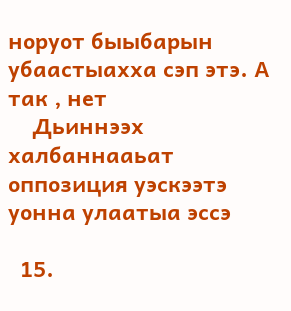норуот быыбарын убаастыахха сэп этэ. А так , нет
    Дьиннээх халбаннааьат оппозиция уэскээтэ уонна улаатыа эссэ

  15.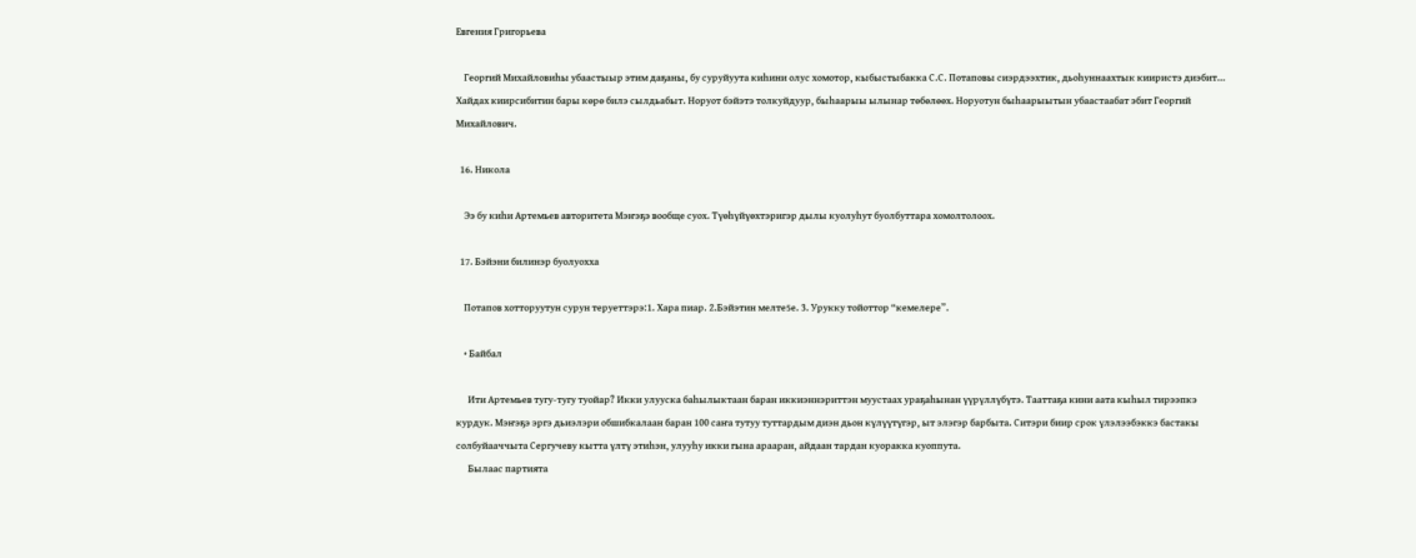Евгения Григорьева

    Георгий Михайловиһы убаастыыр этим даҕаны, бу суруйуута киһини олус хомотор, кыбыстыбакка С.С. Потаповы сиэрдээхтик, дьоһуннаахтык кииристэ диэбит… Хайдах киирсибитин бары көрө билэ сылдьабыт. Норуот бэйэтэ толкуйдуур, быһаарыы ылынар төбөлөөх. Норуотун быһаарыытын убаастаабат эбит Георгий Михайлович.

  16. Никола

    Ээ бу киһи Артемьев авторитета Мэҥэҕэ вообще суох. Түөһүйүөхтэригэр дылы куолуһут буолбуттара хомолтолоох.

  17. Бэйэни билинэр буолуохха

    Потапов хотторуутун сурун теруеттэрэ:1. Хара пиар. 2.Бэйэтин мелте5е. 3. Урукку тойоттор “кемелере”.

    • Байбал

      Ити Артемьев тугу-тугу туойар? Икки улууска баһылыктаан баран иккиэннэриттэн муустаах ураҕаһынан үүрүллүбүтэ. Тааттаҕа кини аата кыһыл тирээпкэ курдук. Мэҥэҕэ эргэ дьиэлэри обшибкалаан баран 100 саҥа тутуу туттардым диэн дьон күлүүтүгэр, ыт элэгэр барбыта. Ситэри биир срок үлэлээбэккэ бастакы солбуйааччыта Сергучеву кытта үлтү этиһэн, улууһу икки гына арааран, айдаан тардан куоракка куоппута.
      Былаас партията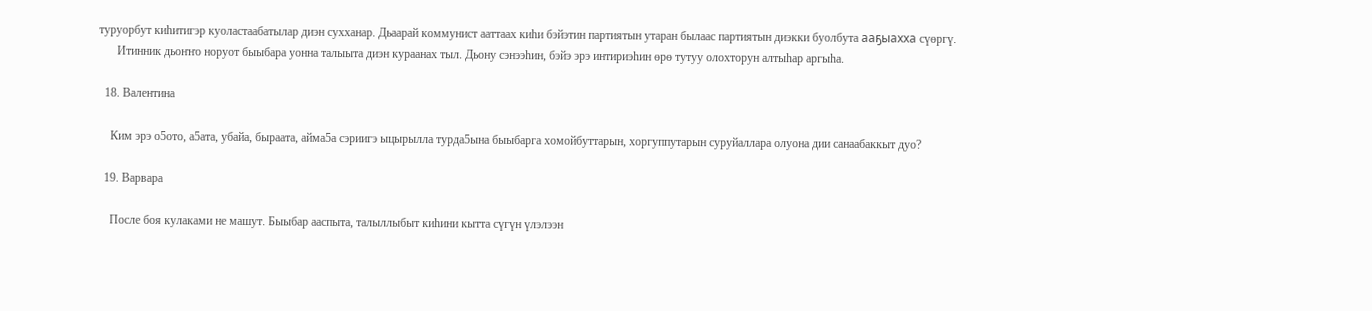туруорбут киһитигэр куоластаабатылар диэн сухханар. Дьаарай коммунист ааттаах киһи бэйэтин партиятын утаран былаас партиятын диэкки буолбута ааҕыахха сүөргү.
      Итинник дьоҥҥо норуот быыбара уонна талыыта диэн кураанах тыл. Дьону сэнээһин, бэйэ эрэ интириэһин өрө тутуу олохторун алтыһар аргыһа.

  18. Валентина

    Ким эрэ о5ото, а5ата, убайа, быраата, айма5а сэриигэ ыцырылла турда5ына быыбарга хомойбуттарын, хоргуппутарын суруйаллара олуона дии санаабаккыт дуо?

  19. Варвара

    После боя кулаками не машут. Быыбар ааспыта, талыллыбыт киhини кытта сүгүн үлэлээн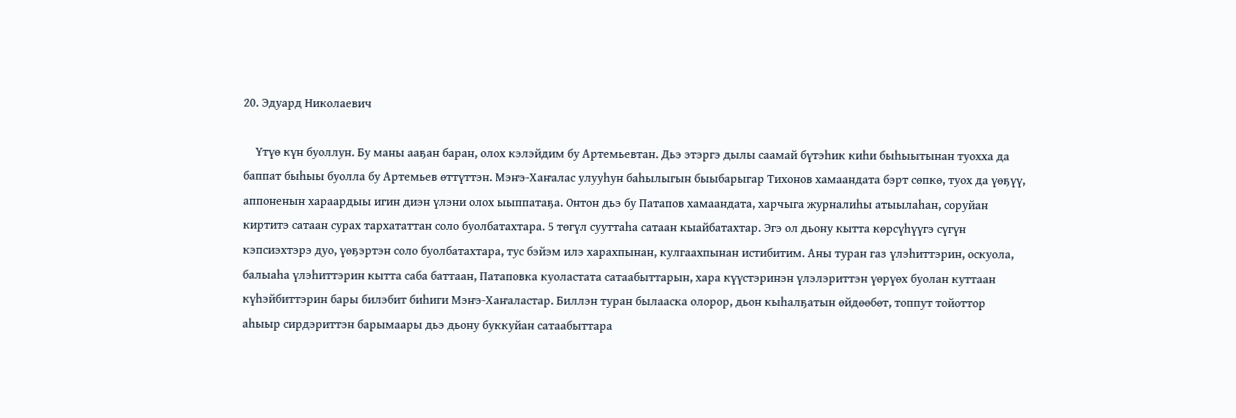20. Эдуард Николаевич

    Үтүө күн буоллун. Бу маны ааҕан баран, олох кэлэйдим бу Артемьевтан. Дьэ этэргэ дылы саамай бүтэһик киһи быһыытынан туохха да баппат быһыы буолла бу Артемьев өттүттэн. Мэҥэ-Хаҥалас улууһун баһылыгын быыбарыгар Тихонов хамаандата бэрт сөпкө, туох да үөҕүү, аппоненын хараардыы игин диэн үлэни олох ыыппатаҕа. Онтон дьэ бу Патапов хамаандата, харчыга журналиһы атыылаһан, соруйан киртитэ сатаан сурах тархататтан соло буолбатахтара. 5 төгүл сууттаһа сатаан кыайбатахтар. Эгэ ол дьону кытта көрсүһүүгэ сүгүн кэпсиэхтэрэ дуо, үөҕэртэн соло буолбатахтара, тус бэйэм илэ харахпынан, кулгаахпынан истибитим. Аны туран газ үлэһиттэрин, оскуола, балыаһа үлэһиттэрин кытта саба баттаан, Патаповка куоластата сатаабыттарын, хара күүстэринэн үлэлэриттэн үөрүөх буолан куттаан күһэйбиттэрин бары билэбит биһиги Мэҥэ-Хаҥаластар. Биллэн туран былааска олорор, дьон кыһалҕатын өйдөөбөт, топпут тойоттор аһыыр сирдэриттэн барымаары дьэ дьону буккуйан сатаабыттара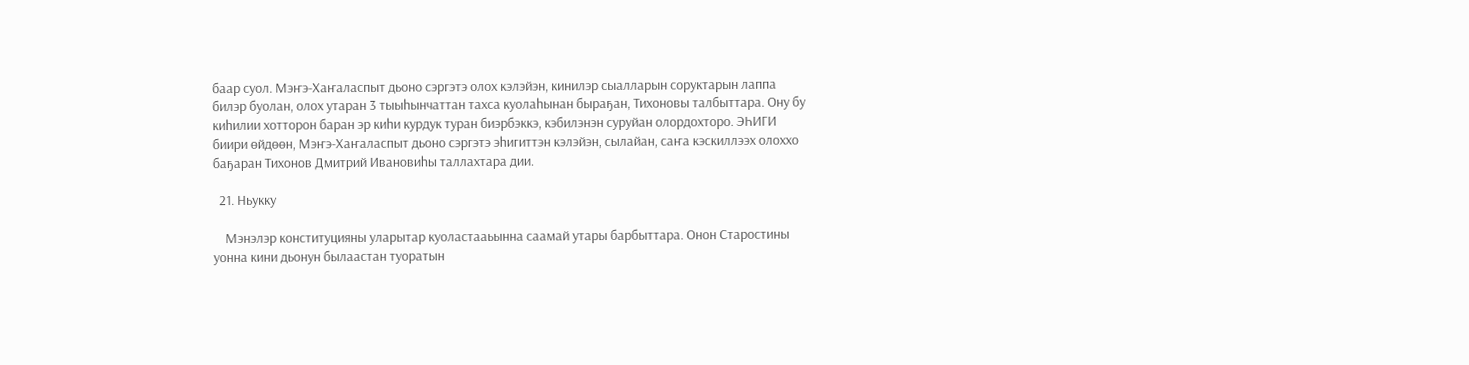баар суол. Мэҥэ-Хаҥаласпыт дьоно сэргэтэ олох кэлэйэн, кинилэр сыалларын соруктарын лаппа билэр буолан, олох утаран 3 тыыһынчаттан тахса куолаһынан быраҕан, Тихоновы талбыттара. Ону бу киһилии хотторон баран эр киһи курдук туран биэрбэккэ, кэбилэнэн суруйан олордохторо. ЭҺИГИ биири өйдөөн, Мэҥэ-Хаҥаласпыт дьоно сэргэтэ эһигиттэн кэлэйэн, сылайан, саҥа кэскиллээх олоххо баҕаран Тихонов Дмитрий Ивановиһы таллахтара дии.

  21. Ньукку

    Мэнэлэр конституцияны уларытар куоластааьынна саамай утары барбыттара. Онон Старостины уонна кини дьонун былаастан туоратын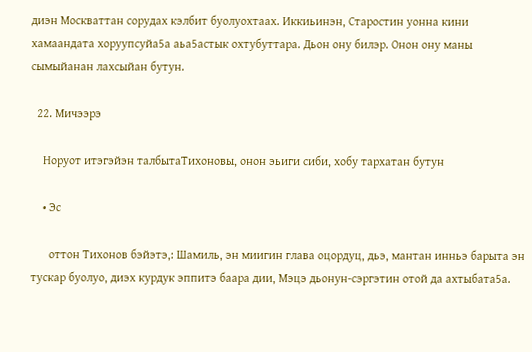диэн Москваттан сорудах кэлбит буолуохтаах. Иккиьинэн, Старостин уонна кини хамаандата хоруупсуйа5а аьа5астык охтубуттара. Дьон ону билэр. Онон ону маны сымыйанан лахсыйан бутун.

  22. Мичээрэ

    Норуот итэгэйэн талбытаТихоновы, онон эьиги сиби, хобу тархатан бутун

    • Эс

      оттон Тихонов бэйэтэ,: Шамиль, эн миигин глава оцордуц, дьэ, мантан инньэ барыта эн тускар буолуо, диэх курдук эппитэ баара дии, Мэцэ дьонун-сэргэтин отой да ахтыбата5а.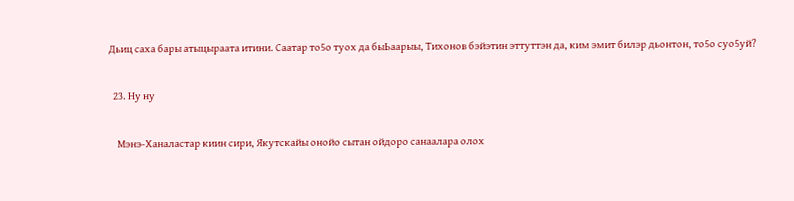Дьиц саха бары атыцыраата итини. Саатар то5о туох да быЬаарыы, Тихонов бэйэтин эттуттэн да, ким эмит билэр дьонтон, то5о суо5уй?

  23. Ну ну

    Мэнэ-Ханаластар киин сири, Якутскайы онойо сытан ойдоро санаалара олох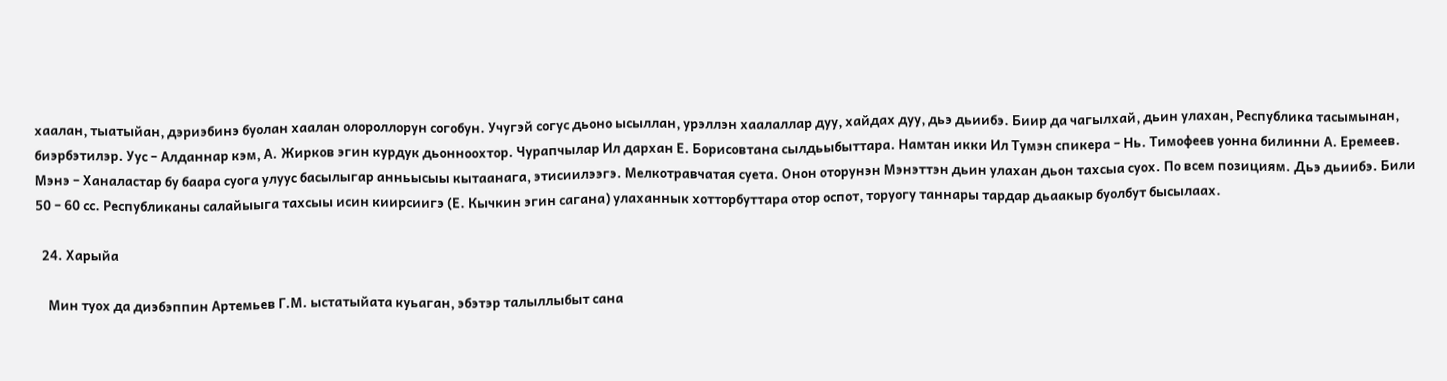хаалан, тыатыйан, дэриэбинэ буолан хаалан олороллорун согобун. Учугэй согус дьоно ысыллан, урэллэн хаалаллар дуу, хайдах дуу, дьэ дьиибэ. Биир да чагылхай, дьин улахан, Республика тасымынан, биэрбэтилэр. Уус – Алданнар кэм, А. Жирков эгин курдук дьонноохтор. Чурапчылар Ил дархан Е. Борисовтана сылдьыбыттара. Намтан икки Ил Тумэн спикера – Нь. Тимофеев уонна билинни А. Еремеев. Мэнэ – Ханаластар бу баара суога улуус басылыгар анньысыы кытаанага, этисиилээгэ. Мелкотравчатая суета. Онон оторунэн Мэнэттэн дьин улахан дьон тахсыа суох. По всем позициям. Дьэ дьиибэ. Били 50 – 60 сс. Республиканы салайыыга тахсыы исин киирсиигэ (Е. Кычкин эгин сагана) улаханнык хотторбуттара отор оспот, торуогу таннары тардар дьаакыр буолбут бысылаах.

  24. Харыйа

    Мин туох да диэбэппин Артемьев Г.М. ыстатыйата куьаган, эбэтэр талыллыбыт сана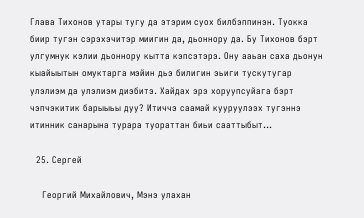Глава Тихонов утары тугу да этэрим суох билбэппинэн. Туокка биир тугэн сэрэхэчитэр миигин да, дьоннору да. Бу Тихонов бэрт улгумнук кэлии дьоннору кытта кэпсэтэрэ. Ону ааьан саха дьонун кыайыытын омуктарга мэйин дьэ билигин эьиги тускутугар улэлиэм да улэлиэм диэбитэ. Хайдах эрэ хоруупсуйага бэрт чэпчэкитик барыыьы дуу? Итиччэ саамай кууруулээх тугэннэ итинник санарына турара туораттан биьи сааттыбыт…

  25. Сергей

    Георгий Михайлович, Мэнэ улахан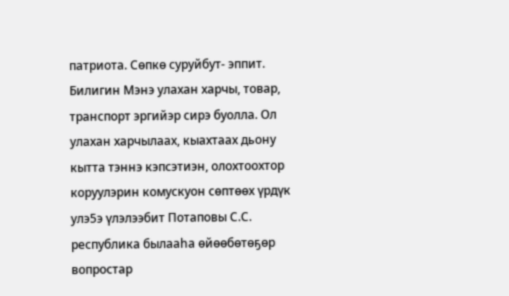патриота. Сөпкө суруйбут- эппит. Билигин Мэнэ улахан харчы, товар, транспорт эргийэр сирэ буолла. Ол улахан харчылаах, кыахтаах дьону кытта тэннэ кэпсэтиэн, олохтоохтор коруулэрин комускуон сөптөөх үрдүк улэ5э үлэлээбит Потаповы С.С. республика былааhа өйөөбөтөҕөр вопростар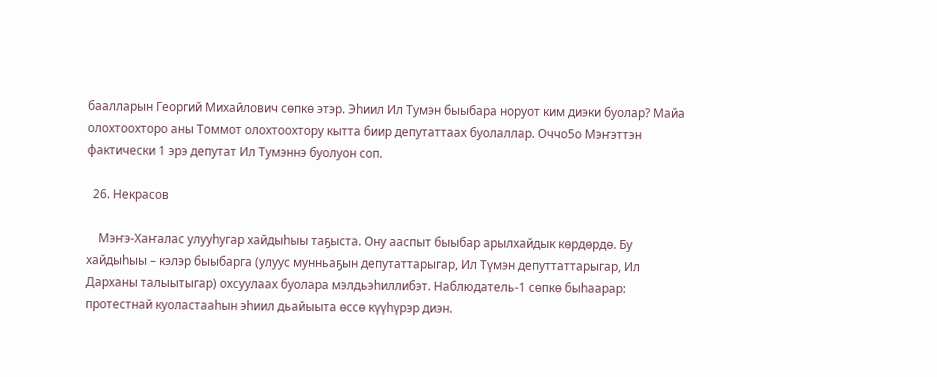баалларын Георгий Михайлович сөпкө этэр. Эhиил Ил Тумэн быыбара норуот ким диэки буолар? Майа олохтоохторо аны Томмот олохтоохтору кытта биир депутаттаах буолаллар. Оччо5о Мэҥэттэн фактически 1 эрэ депутат Ил Тумэннэ буолуон соп.

  26. Некрасов

    Мэҥэ-Хаҥалас улууһугар хайдыһыы таҕыста. Ону ааспыт быыбар арылхайдык көрдөрдө. Бу хайдыһыы – кэлэр быыбарга (улуус мунньаҕын депутаттарыгар, Ил Түмэн депуттаттарыгар, Ил Дарханы талыытыгар) охсуулаах буолара мэлдьэһиллибэт. Наблюдатель-1 сөпкө быһаарар: протестнай куоластааһын эһиил дьайыыта өссө күүһүрэр диэн.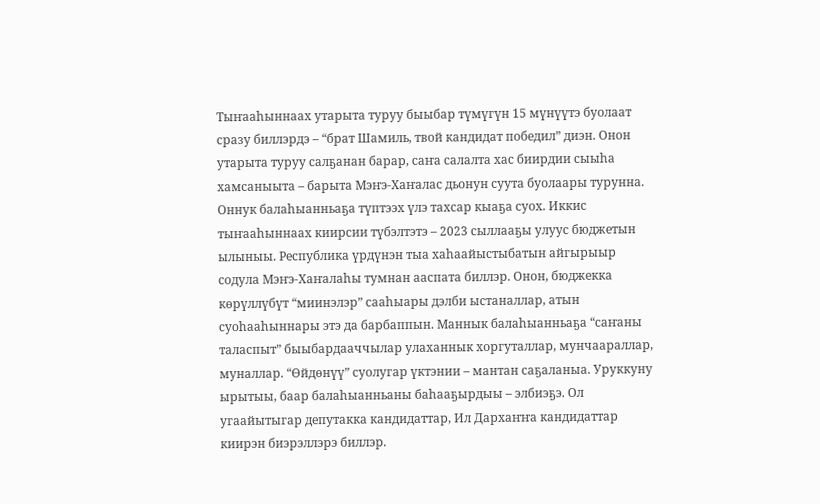Тыҥааһыннаах утарыта туруу быыбар түмүгүн 15 мүнүүтэ буолаат сразу биллэрдэ – “брат Шамиль, твой кандидат победил” диэн. Онон утарыта туруу салҕанан барар, саҥа салалта хас биирдии сыыһа хамсаныыта – барыта Мэҥэ-Хаҥалас дьонун суута буолаары турунна. Оннук балаһыанньаҕа түптээх үлэ тахсар кыаҕа суох. Иккис тыҥааһыннаах киирсии түбэлтэтэ – 2023 сыллааҕы улуус бюджетын ылыныы. Республика үрдүнэн тыа хаһаайыстыбатын айгырыыр содула Мэҥэ-Хаҥалаһы тумнан ааспата биллэр. Онон, бюджекка көрүллүбүт “миинэлэр” сааһыары дэлби ыстаналлар, атын суоһааһыннары этэ да барбаппын. Маннык балаһыанньаҕа “саҥаны таласпыт” быыбардааччылар улаханнык хоргуталлар, мунчаараллар, муналлар. “Өйдөнүү” суолугар үктэнии – мантан саҕаланыа. Уруккуну ырытыы, баар балаһыанньаны баһааҕырдыы – элбиэҕэ. Ол угаайытыгар депутакка кандидаттар, Ил Дархаҥҥа кандидаттар киирэн биэрэллэрэ биллэр.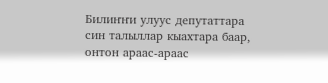Билиҥҥи улуус депутаттара син талыллар кыахтара баар, онтон араас-араас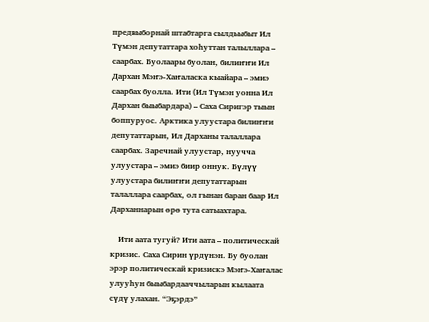предвыборнай штабтарга сылдьыбыт Ил Түмэн депутаттара хоһуттан талыллара – саарбах. Буолаары буолан, билиҥҥи Ил Дархан Мэҥэ-Хаҥаласка кыайара – эмиэ саарбах буолла. Ити (Ил Түмэн уонна Ил Дархан быыбардара) – Саха Сиригэр тыын боппуруос. Арктика улуустара билиҥҥи депутаттарын, Ил Дарханы талаллара саарбах. Заречнай улуустар, нуучча улуустара – эмиэ биир оннук. Бүлүү улуустара билиҥҥи депутаттарын талаллара саарбах, ол гынан баран баар Ил Дарханнарын өрө тута сатыахтара.

    Ити аата тугуй? Ити аата – политическай кризис. Саха Сирин үрдүнэн. Бу буолан эрэр политическай кризискэ Мэҥэ-Хаҥалас улууһун быыбардааччыларын кылаата сүдү улахан. “Эҕэрдэ”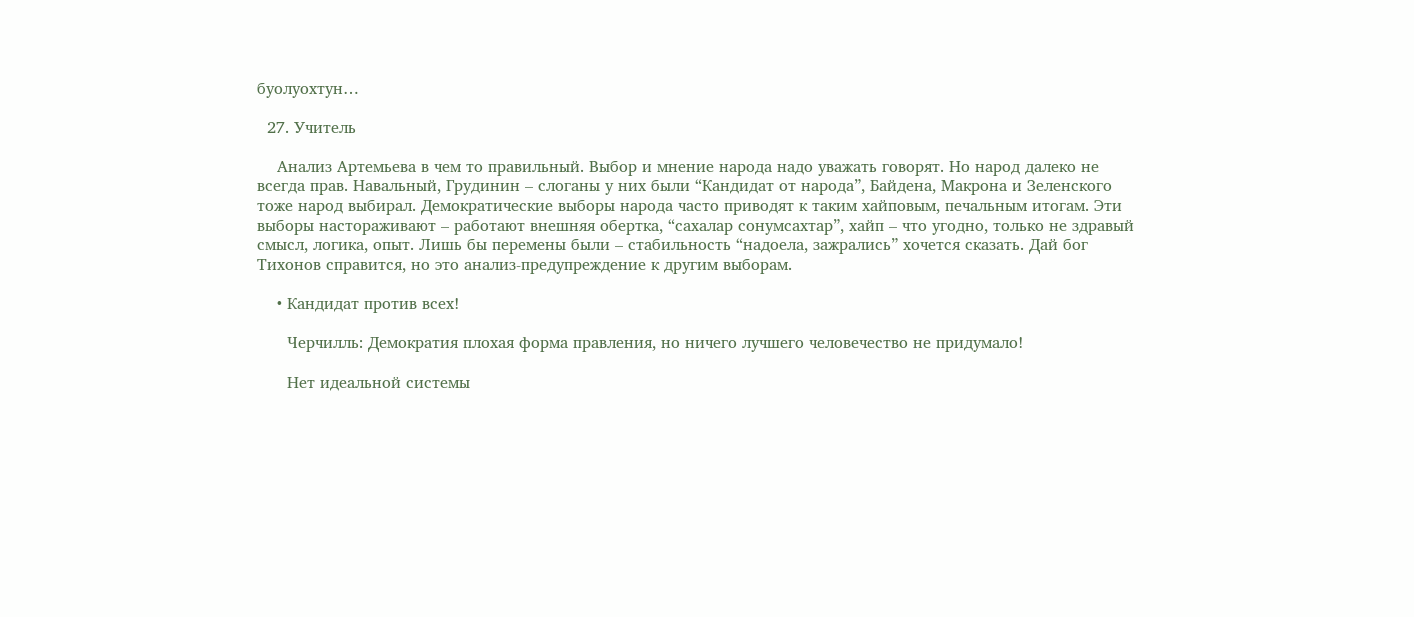буолуохтун…

  27. Учитель

    Анализ Артемьева в чем то правильный. Выбор и мнение народа надо уважать говорят. Но народ далеко не всегда прав. Навальный, Грудинин – слоганы у них были “Кандидат от народа”, Байдена, Макрона и Зеленского тоже народ выбирал. Демократические выборы народа часто приводят к таким хайповым, печальным итогам. Эти выборы настораживают – работают внешняя обертка, “сахалар сонумсахтар”, хайп – что угодно, только не здравый смысл, логика, опыт. Лишь бы перемены были – стабильность “надоела, зажрались” хочется сказать. Дай бог Тихонов справится, но это анализ-предупреждение к другим выборам.

    • Кандидат против всех!

      Черчилль: Демократия плохая форма правления, но ничего лучшего человечество не придумало!

      Нет идеальной системы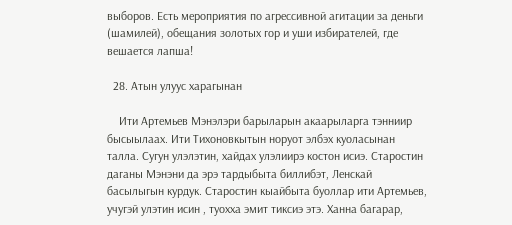выборов. Есть мероприятия по агрессивной агитации за деньги (шамилей), обещания золотых гор и уши избирателей, где вешается лапша!

  28. Атын улуус харагынан

    Ити Артемьев Мэнэлэри барыларын акаарыларга тэнниир бысыылаах. Ити Тихоновкытын норуот элбэх куоласынан талла. Сугун улэлэтин, хайдах улэлиирэ костон исиэ. Старостин даганы Мэнэни да эрэ тардыбыта биллибэт, Ленскай басылыгын курдук. Старостин кыайбыта буоллар ити Артемьев, учугэй улэтин исин , туохха эмит тиксиэ этэ. Ханна багарар,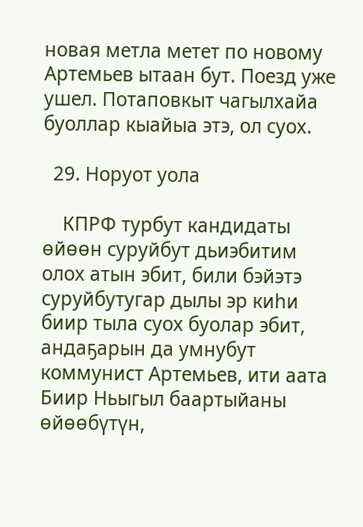новая метла метет по новому Артемьев ытаан бут. Поезд уже ушел. Потаповкыт чагылхайа буоллар кыайыа этэ, ол суох.

  29. Норуот уола

    КПРФ турбут кандидаты өйөөн суруйбут дьиэбитим олох атын эбит, били бэйэтэ суруйбутугар дылы эр киһи биир тыла суох буолар эбит, андаҕарын да умнубут коммунист Артемьев, ити аата Биир Ньыгыл баартыйаны өйөөбүтүн,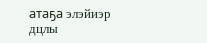атаҕа элэйиэр дцлы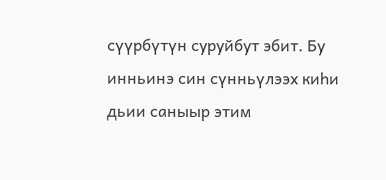сүүрбүтүн суруйбут эбит. Бу инньинэ син сүнньүлээх киһи дьии саныыр этим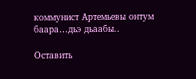коммунист Артемьевы онтум баара…дьэ дьаабы..

Оставить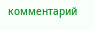комментарий